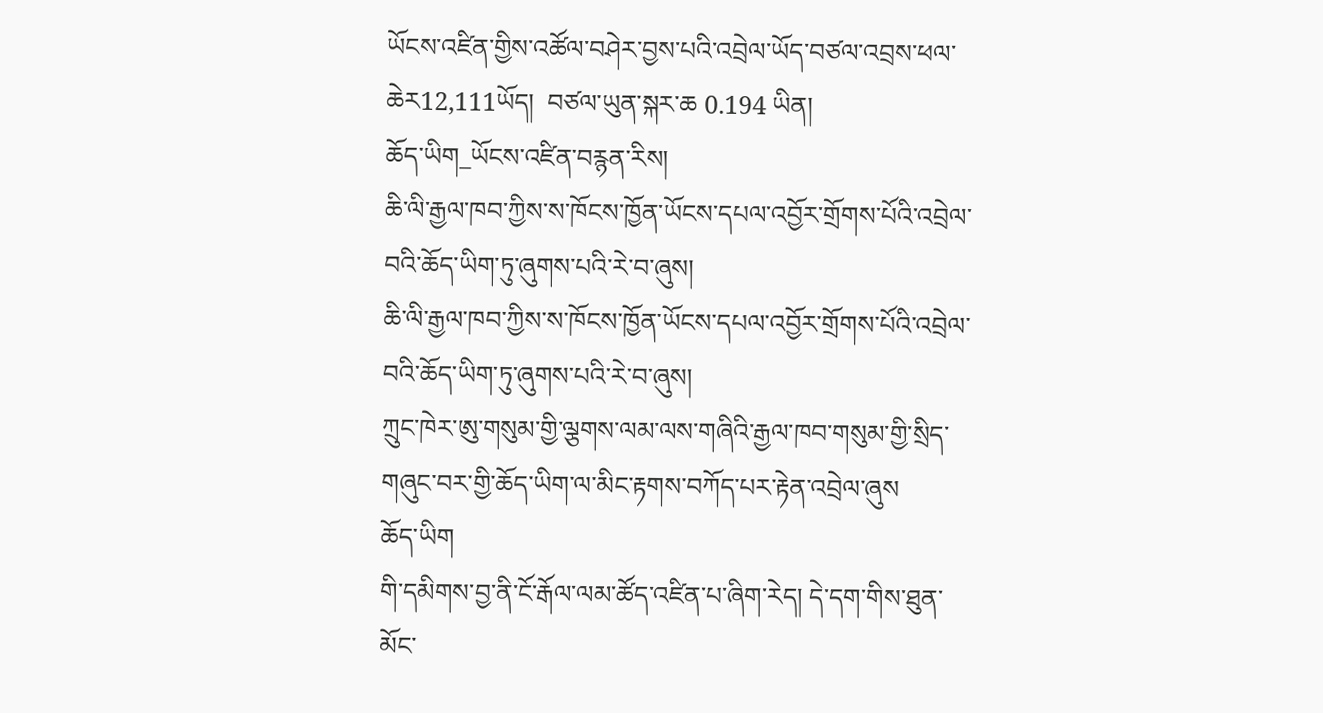ཡོངས་འཛིན་གྱིས་འཚོལ་བཤེར་བྱས་པའི་འབྲེལ་ཡོད་བཙལ་འབྲས་ཕལ་ཆེར12,111ཡོད།  བཙལ་ཡུན་སྐར་ཆ 0.194 ཡིན།
ཆོད་ཡིག_ཡོངས་འཛིན་བརྙན་རིས།
ཆི་ལི་རྒྱལ་ཁབ་ཀྱིས་ས་ཁོངས་ཁྱོན་ཡོངས་དཔལ་འབྱོར་གྲོགས་པོའི་འབྲེལ་བའི་ཆོད་ཡིག་ཏུ་ཞུགས་པའི་རེ་བ་ཞུས།
ཆི་ལི་རྒྱལ་ཁབ་ཀྱིས་ས་ཁོངས་ཁྱོན་ཡོངས་དཔལ་འབྱོར་གྲོགས་པོའི་འབྲེལ་བའི་ཆོད་ཡིག་ཏུ་ཞུགས་པའི་རེ་བ་ཞུས།
ཀྲུང་ཁེར་ཨུ་གསུམ་གྱི་ལྕགས་ལམ་ལས་གཞིའི་རྒྱལ་ཁབ་གསུམ་གྱི་སྲིད་གཞུང་བར་གྱི་ཆོད་ཡིག་ལ་མིང་རྟགས་བཀོད་པར་རྟེན་འབྲེལ་ཞུས
ཆོད་ཡིག
གི་དམིགས་བྱ་ནི་ངོ་རྒོལ་ལམ་ཚོད་འཛིན་པ་ཞིག་རེད། དེ་དག་གིས་ཐུན་མོང་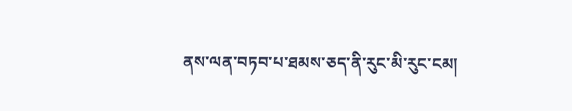ནས་ལན་བཏབ་པ་ཐམས་ཅད་ནི་རུང་མི་རུང་ངམ།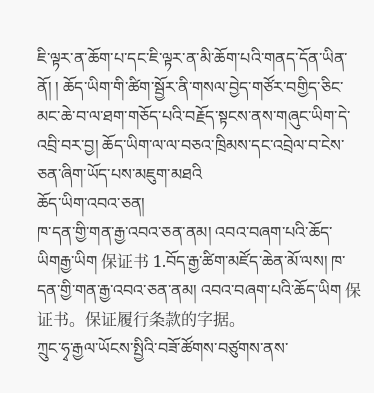ཇི་ལྟར་ན་ཆོག་པ་དང་ཇི་ལྟར་ན་མི་ཆོག་པའི་གནད་དོན་ཡིན་ནོ། ། ཆོད་ཡིག་གི་ཚིག་སྦྱོར་ནི་གསལ་བྱེད་གཙོར་བགྱིད་ཅིང་མང་ཆེ་བ་ལ་ཐག་གཅོད་པའི་བརྗོད་སྟངས་ནས་གཞུང་ཡིག་དེ་འབྲི་བར་བྱ། ཆོད་ཡིག་ལ་ལ་བཅའ་ཁྲིམས་དང་འབྲེལ་བ་ངེས་ཅན་ཞིག་ཡོད་པས་མཇུག་མཐའི
ཆོད་ཡིག་འབའ་ཅན།
ཁ་དན་གྱི་གན་རྒྱ་འབའ་ཅན་ནམ། འབའ་བཞག་པའི་ཆོད་ཡིགརྒྱ་ཡིག 保证书 1.བོད་རྒྱ་ཚིག་མཛོད་ཆེན་མོ་ལས། ཁ་དན་གྱི་གན་རྒྱ་འབའ་ཅན་ནམ། འབའ་བཞག་པའི་ཆོད་ཡིག 保证书。保证履行条款的字据。
ཀྲུང་ཧྭ་རྒྱལ་ཡོངས་སྤྱིའི་བཟོ་ཚོགས་བཙུགས་ནས་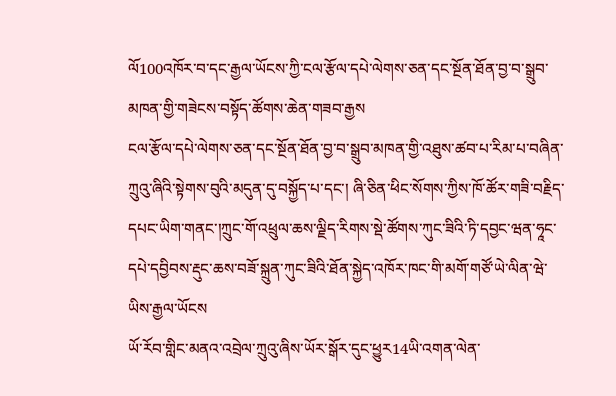ལོ100འཁོར་བ་དང་རྒྱལ་ཡོངས་ཀྱི་ངལ་རྩོལ་དཔེ་ལེགས་ཅན་དང་སྔོན་ཐོན་བྱ་བ་སྒྲུབ་མཁན་གྱི་གཟེངས་བསྟོད་ཚོགས་ཆེན་གཟབ་རྒྱས
ངལ་རྩོལ་དཔེ་ལེགས་ཅན་དང་སྔོན་ཐོན་བྱ་བ་སྒྲུབ་མཁན་གྱི་འཐུས་ཚབ་པ་རིམ་པ་བཞིན་ཀྲུའུ་ཞིའི་སྟེགས་བུའི་མདུན་དུ་བསྐྱོད་པ་དང་། ཞི་ཅིན་ཕིང་སོགས་ཀྱིས་ཁོ་ཚོར་གཟི་བརྗིད་དཔང་ཡིག་གནང་།ཀྲུང་གོ་འཕྲུལ་ཆས་ལྗིད་རིགས་སྡེ་ཚོགས་ཀུང་ཟིའི་ཏི་དབྱང་ཝན་ཧཱང་དཔེ་དབྱིབས་རྡུང་ཆས་བཟོ་སྐྲུན་ཀུང་ཟིའི་ཐོན་སྐྱེད་འཁོར་ཁང་གི་མགོ་གཙོ་ཡེ་ལིན་ཝེ་ཡིས་རྒྱལ་ཡོངས
ཡོ་རོབ་གླིང་མནའ་འབྲེལ་ཀྲུའུ་ཞིས་ཡོར་སྒོར་དུང་ཕྱུར14ཡི་འགན་ལེན་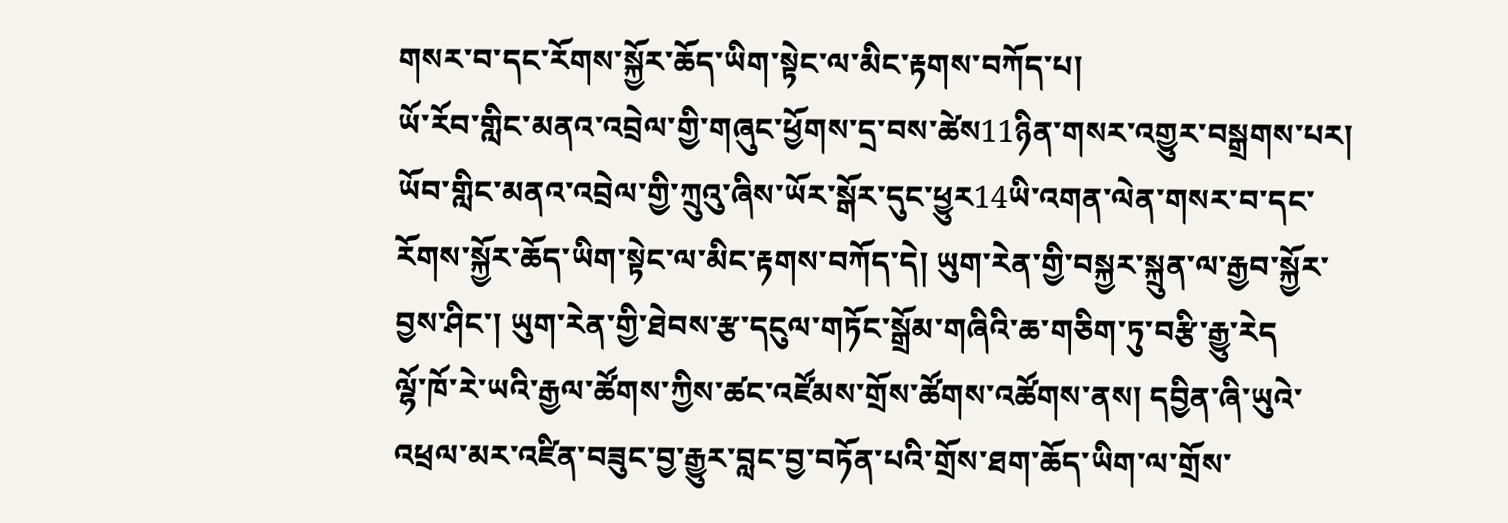གསར་བ་དང་རོགས་སྐྱོར་ཆོད་ཡིག་སྟེང་ལ་མིང་རྟགས་བཀོད་པ།
ཡོ་རོབ་གླིང་མནའ་འབྲེལ་གྱི་གཞུང་ཕྱོགས་དྲ་བས་ཚེས11ཉིན་གསར་འགྱུར་བསྒྲགས་པར། ཡོབ་གླིང་མནའ་འབྲེལ་གྱི་ཀྲུའུ་ཞིས་ཡོར་སྒོར་དུང་ཕྱུར14ཡི་འགན་ལེན་གསར་བ་དང་རོགས་སྐྱོར་ཆོད་ཡིག་སྟེང་ལ་མིང་རྟགས་བཀོད་དེ། ཡུག་རེན་གྱི་བསྐྱར་སྐྲུན་ལ་རྒྱབ་སྐྱོར་བྱས་ཤིང་། ཡུག་རེན་གྱི་ཐེབས་རྩ་དངུལ་གཏོང་སྒྲོམ་གཞིའི་ཆ་གཅིག་ཏུ་བརྩི་རྒྱུ་རེད
ལྷོ་ཁོ་རེ་ཡའི་རྒྱལ་ཚོགས་ཀྱིས་ཚང་འཛོམས་གྲོས་ཚོགས་འཚོགས་ནས། དབྱིན་ཞི་ཡུའེ་འཕྲལ་མར་འཛིན་བཟུང་བྱ་རྒྱུར་བླང་བྱ་བཏོན་པའི་གྲོས་ཐག་ཆོད་ཡིག་ལ་གྲོས་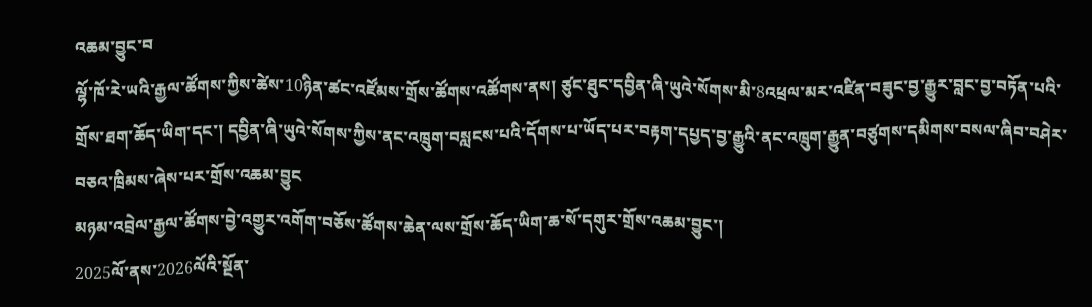འཆམ་བྱུང་བ
ལྷོ་ཁོ་རེ་ཡའི་རྒྱལ་ཚོགས་ཀྱིས་ཚེས་10ཉིན་ཚང་འཛོམས་གྲོས་ཚོགས་འཚོགས་ནས། ཙུང་ཐུང་དབྱིན་ཞི་ཡུའེ་སོགས་མི་8འཕྲལ་མར་འཛིན་བཟུང་བྱ་རྒྱུར་བླང་བྱ་བཏོན་པའི་གྲོས་ཐག་ཆོད་ཡིག་དང་། དབྱིན་ཞི་ཡུའེ་སོགས་ཀྱིས་ནང་འཁྲུག་བསླངས་པའི་དོགས་པ་ཡོད་པར་བརྟག་དཔྱད་བྱ་རྒྱུའི་ནང་འཁྲུག་རྒྱུན་བཙུགས་དམིགས་བསལ་ཞིབ་བཤེར་བཅའ་ཁྲིམས་ཞེས་པར་གྲོས་འཆམ་བྱུང
མཉམ་འབྲེལ་རྒྱལ་ཚོགས་བྱེ་འགྱུར་འགོག་བཅོས་ཚོགས་ཆེན་ལས་གྲོས་ཆོད་ཡིག་ཆ་སོ་དགུར་གྲོས་འཆམ་བྱུང་།
2025ལོ་ནས་2026ལོའི་སྔོན་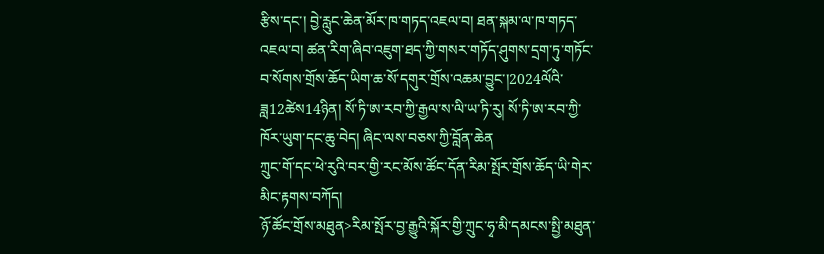རྩིས་དང་། བྱེ་རླུང་ཆེན་མོར་ཁ་གཏད་འཇལ་བ། ཐན་སྐམ་ལ་ཁ་གཏད་འཇལ་བ། ཚན་རིག་ཞིབ་འཇུག་ཐད་ཀྱི་གསར་གཏོད་ཤུགས་དྲག་ཏུ་གཏོང་བ་སོགས་གྲོས་ཆོད་ཡིག་ཆ་སོ་དགུར་གྲོས་འཆམ་བྱུང་།2024ལོའི་ཟླ12ཚེས14ཉིན། སོ་ཏི་ཨ་རབ་ཀྱི་རྒྱལ་ས་ལི་ཡ་ཏི་རུ། སོ་ཏི་ཨ་རབ་ཀྱི་ཁོར་ཡུག་དང་ཆུ་བེད། ཞིང་ལས་བཅས་ཀྱི་བློན་ཆེན
ཀྲུང་གོ་དང་ཕེ་རུའི་བར་གྱི་རང་མོས་ཚོང་དོན་རིམ་སྤོར་གྲོས་ཆོད་ཡི་གེར་མིང་རྟགས་བཀོད།
ཉོ་ཚོང་གྲོས་མཐུན>རིམ་སྤོར་བྱ་རྒྱུའི་སྐོར་གྱི་ཀྲུང་ཧྭ་མི་དམངས་སྤྱི་མཐུན་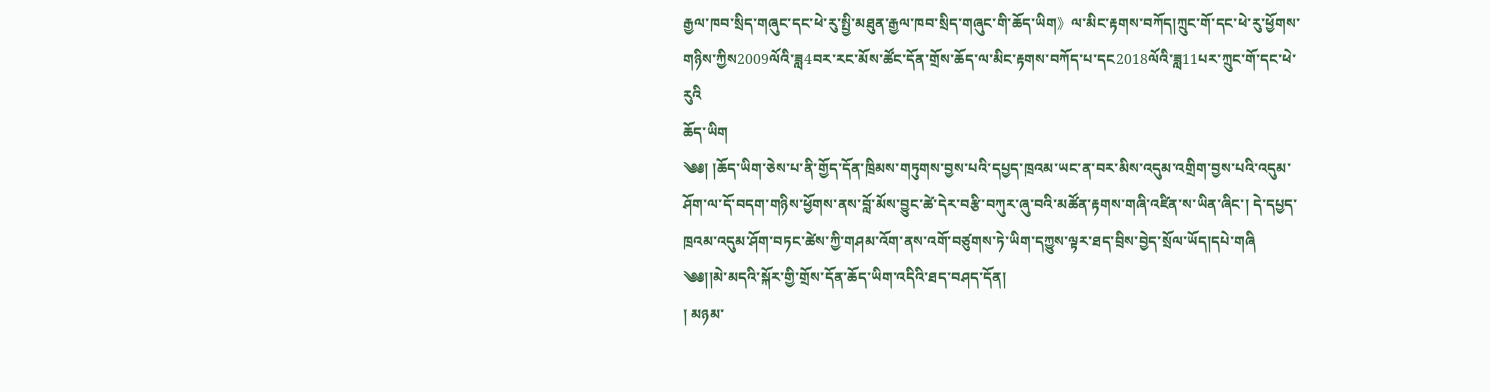རྒྱལ་ཁབ་སྲིད་གཞུང་དང་ཕེ་རུ་སྤྱི་མཐུན་རྒྱལ་ཁབ་སྲིད་གཞུང་གི་ཆོད་ཡིག》ལ་མིང་རྟགས་བཀོད།ཀྲུང་གོ་དང་ཕེ་རུ་ཕྱོགས་གཉིས་ཀྱིས2009ལོའི་ཟླ4བར་རང་མོས་ཚོང་དོན་གྲོས་ཆོད་ལ་མིང་རྟགས་བཀོད་པ་དང2018ལོའི་ཟླ11པར་ཀྲུང་གོ་དང་ཕེ་རུའི
ཆོད་ཡིག
༄༅། །ཆོད་ཡིག་ཅེས་པ་ནི་གྱོད་དོན་ཁྲིམས་གཏུགས་བྱས་པའི་དཔྱད་ཁྲའམ་ཡང་ན་བར་མིས་འདུམ་འགྲིག་བྱས་པའི་འདུམ་ཤོག་ལ་དོ་བདག་གཉིས་ཕྱོགས་ནས་བློ་མོས་བྱུང་ཚེ་དེར་བརྩི་བཀུར་ཞུ་བའི་མཚོན་རྟགས་གཞི་འཛིན་ས་ཡིན་ཞིང་། དེ་དཔྱད་ཁྲའམ་འདུམ་ཤོག་བཏང་ཚེས་ཀྱི་གཤམ་འོག་ནས་འགོ་བཙུགས་ཏེ་ཡིག་དཀྱུས་ལྟར་ཐད་བྲིས་བྱེད་སྲོལ་ཡོད།དཔེ་གཞི
༄༅།།མེ་མདའི་སྐོར་གྱི་གྲོས་དོན་ཆོད་ཡིག་འདིའི་ཐད་བཤད་དོན།
། མཉམ་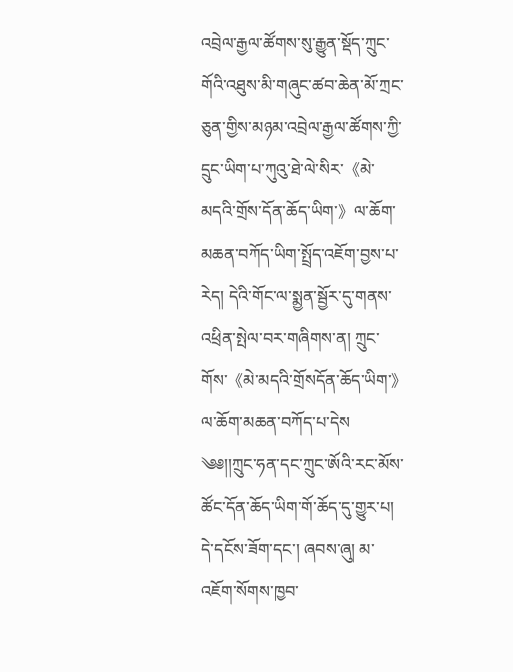འབྲེལ་རྒྱལ་ཚོགས་སུ་རྒྱུན་སྡོད་ཀྲུང་གོའི་འཐུས་མི་གཞུང་ཚབ་ཆེན་མོ་ཀྲང་ཅུན་གྱིས་མཉམ་འབྲེལ་རྒྱལ་ཚོགས་ཀྱི་དྲུང་ཡིག་པ་ཀུའུ་ཐེ་ལེ་སིར་《མེ་མདའི་གྲོས་དོན་ཆོད་ཡིག་》ལ་ཆོག་མཆན་བཀོད་ཡིག་སྤྲོད་འཇོག་བྱས་པ་རེད། དེའི་གོང་ལ་སྨྱན་སྦྱོར་དུ་གནས་འཕྲིན་སྤེལ་བར་གཞིགས་ན། ཀྲུང་གོས་《མེ་མདའི་གྲོསདོན་ཆོད་ཡིག་》ལ་ཆོག་མཆན་བཀོད་པ་དེས
༄༅།།ཀྲུང་ཧན་དང་ཀྲུང་ཨོའི་རང་མོས་ཚོང་དོན་ཆོད་ཡིག་གོ་ཆོད་དུ་གྱུར་པ།
དེ་དངོས་ཟོག་དང་། ཞབས་ཞུ། མ་འཇོག་སོགས་ཁྱབ་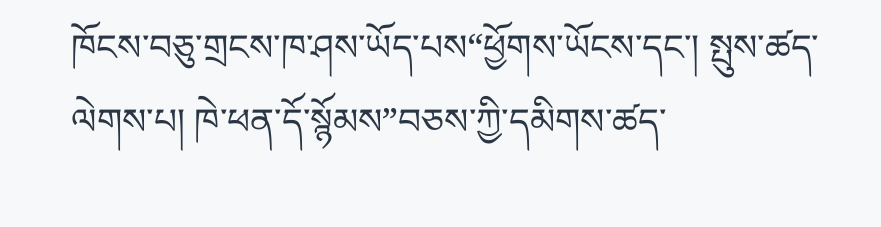ཁོངས་བཅུ་གྲངས་ཁ་ཤས་ཡོད་པས“ཕྱོགས་ཡོངས་དང་། སྤུས་ཚད་ལེགས་པ། ཁེ་ཕན་དོ་སྙོམས”བཅས་ཀྱི་དམིགས་ཚད་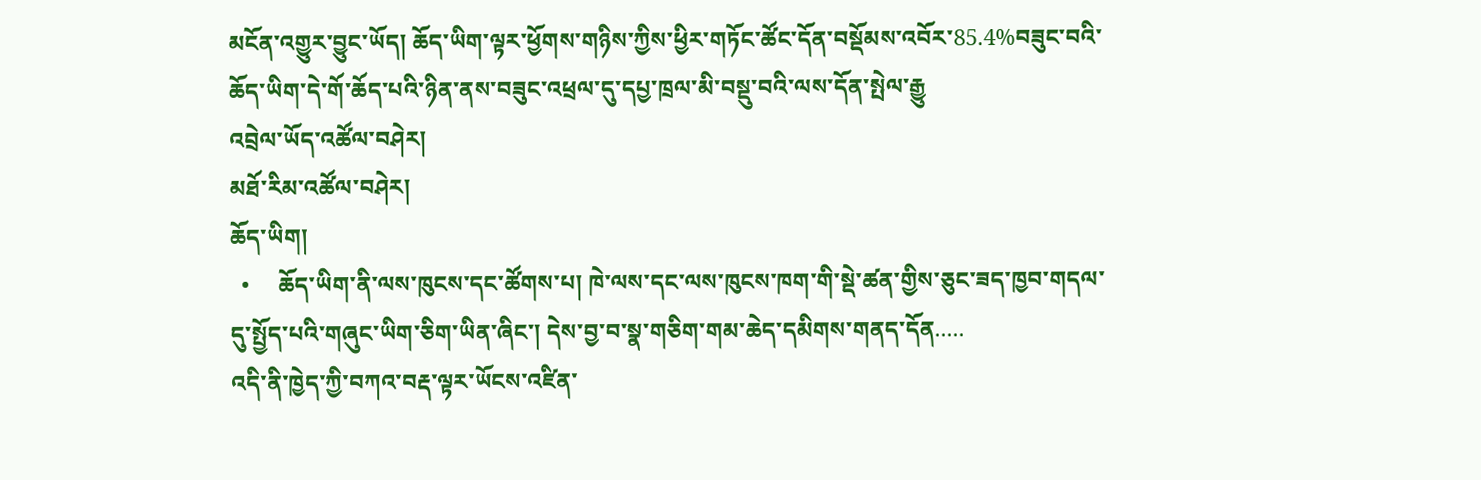མངོན་འགྱུར་བྱུང་ཡོད། ཆོད་ཡིག་ལྟར་ཕྱོགས་གཉིས་ཀྱིས་ཕྱིར་གཏོང་ཚོང་དོན་བསྡོམས་འབོར་85.4%བཟུང་བའི་ཆོད་ཡིག་དེ་གོ་ཆོད་པའི་ཉིན་ནས་བཟུང་འཕྲལ་དུ་དཔྱ་ཁྲལ་མི་བསྡུ་བའི་ལས་དོན་སྤེལ་རྒྱུ
འབྲེལ་ཡོད་འཚོལ་བཤེར།
མཐོ་རིམ་འཚོལ་བཤེར།
ཆོད་ཡིག།
  •     ཆོད་ཡིག་ནི་ལས་ཁུངས་དང་ཚོགས་པ། ཁེ་ལས་དང་ལས་ཁུངས་ཁག་གི་སྡེ་ཚན་གྱིས་ཅུང་ཟད་ཁྱབ་གདལ་དུ་སྤྱོད་པའི་གཞུང་ཡིག་ཅིག་ཡིན་ཞིང་། དེས་བྱ་བ་སྣ་གཅིག་གམ་ཆེད་དམིགས་གནད་དོན.....
འདི་ནི་ཁྱེད་ཀྱི་བཀའ་བརྡ་ལྟར་ཡོངས་འཛིན་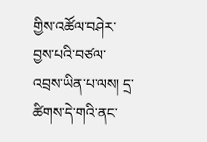གྱིས་འཚོལ་བཤེར་བྱས་པའི་བཙལ་འབྲས་ཡིན་པ་ལས། དྲ་ཚིགས་དེ་གའི་ནང་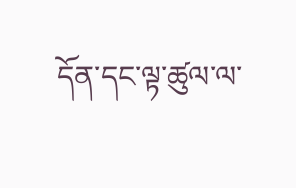དོན་དང་ལྟ་ཚུལ་ལ་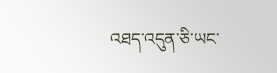འཐད་འདུན་ཅི་ཡང་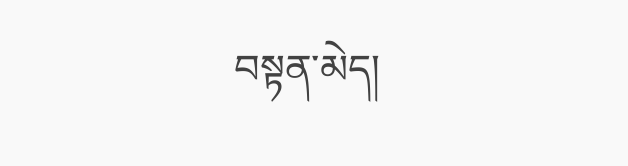བསྟན་མེད།